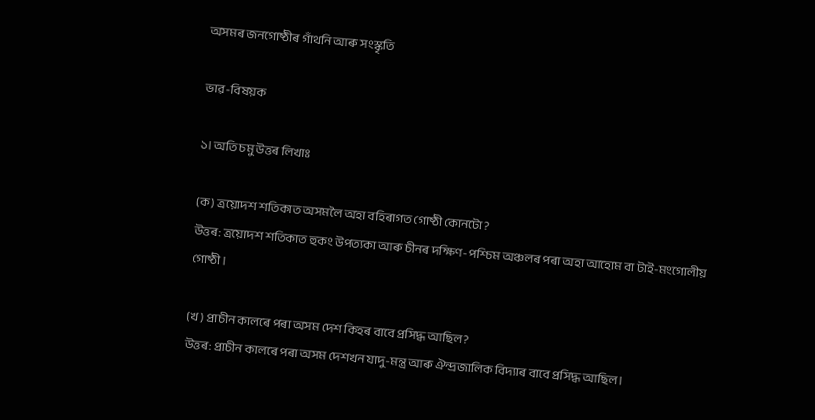অসমৰ জনগোষ্ঠীৰ গাঁথনি আৰু সংস্কৃতি

ভাৱ-বিষয়ক

১। অতি চমু উত্তৰ লিখাঃ

(ক) ত্ৰয়োদশ শতিকাত অসমলৈ অহা বহিৰাগত গোষ্ঠী কোনটো?
উত্তৰ: ত্ৰয়োদশ শতিকাত হুকং উপত্যকা আৰু চীনৰ দক্ষিণ-পশ্চিম অঞ্চলৰ পৰা অহা আহোম বা টাই-মংগোলীয় গোষ্ঠী।

(খ) প্ৰাচীন কালৰে পৰা অসম দেশ কিহৰ বাবে প্ৰসিদ্ধ আছিল?
উত্তৰ: প্ৰাচীন কালৰে পৰা অসম দেশখন যাদু-মন্ত্ৰ আৰু ঐন্দ্ৰজালিক বিদ্যাৰ বাবে প্ৰসিদ্ধ আছিল।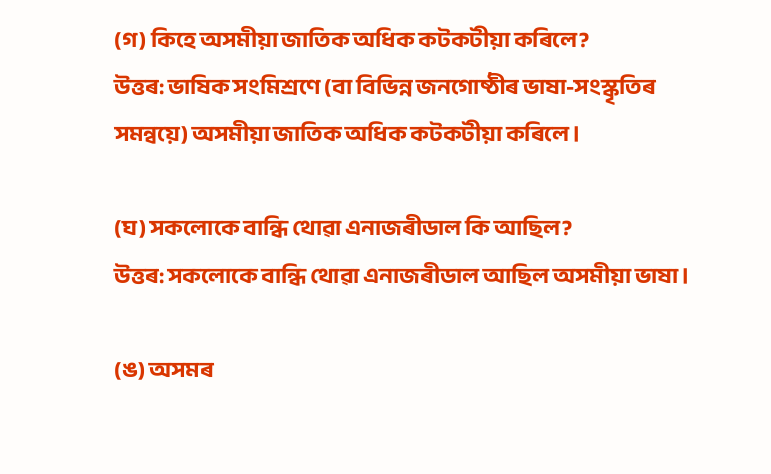(গ) কিহে অসমীয়া জাতিক অধিক কটকটীয়া কৰিলে?
উত্তৰ: ভাষিক সংমিশ্ৰণে (বা বিভিন্ন জনগোষ্ঠীৰ ভাষা-সংস্কৃতিৰ সমন্বয়ে) অসমীয়া জাতিক অধিক কটকটীয়া কৰিলে।

(ঘ) সকলোকে বান্ধি থোৱা এনাজৰীডাল কি আছিল?
উত্তৰ: সকলোকে বান্ধি থোৱা এনাজৰীডাল আছিল অসমীয়া ভাষা।

(ঙ) অসমৰ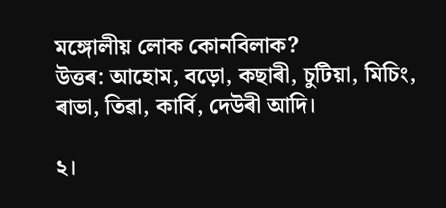মঙ্গোলীয় লোক কোনবিলাক?
উত্তৰ: আহোম, বড়ো, কছাৰী, চুটিয়া, মিচিং, ৰাভা, তিৱা, কাৰ্বি, দেউৰী আদি।

২।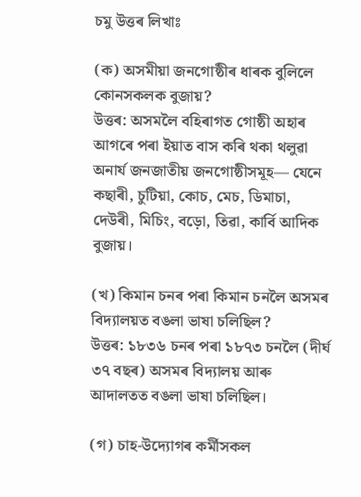চমু উত্তৰ লিখাঃ

(ক) অসমীয়া জনগোষ্ঠীৰ ধাৰক বুলিলে কোনসকলক বুজায়?
উত্তৰ: অসমলৈ বহিৰাগত গোষ্ঠী অহাৰ আগৰে পৰা ইয়াত বাস কৰি থকা থলুৱা অনাৰ্য জনজাতীয় জনগোষ্ঠীসমূহ— যেনে কছাৰী, চুটিয়া, কোচ, মেচ, ডিমাচা, দেউৰী, মিচিং, বড়ো, তিৱা, কাৰ্বি আদিক বুজায়।

(খ) কিমান চনৰ পৰা কিমান চনলৈ অসমৰ বিদ্যালয়ত বঙলা ভাষা চলিছিল?
উত্তৰ: ১৮৩৬ চনৰ পৰা ১৮৭৩ চনলৈ (দীৰ্ঘ ৩৭ বছৰ) অসমৰ বিদ্যালয় আৰু আদালতত বঙলা ভাষা চলিছিল।

(গ) চাহ-উদ্যোগৰ কৰ্মীসকল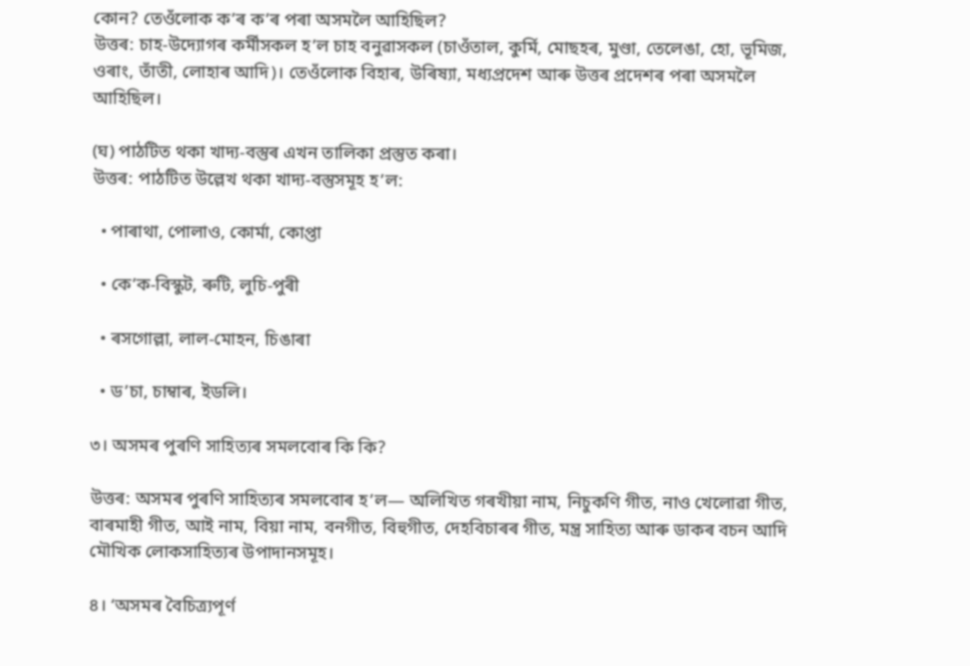কোন? তেওঁলোক ক’ৰ ক’ৰ পৰা অসমলৈ আহিছিল?
উত্তৰ: চাহ-উদ্যোগৰ কৰ্মীসকল হ’ল চাহ বনুৱাসকল (চাওঁতাল, কুৰ্মি, মোছহৰ, মুণ্ডা, তেলেঙা, হো, ভূমিজ, ওৰাং, তাঁতী, লোহাৰ আদি)। তেওঁলোক বিহাৰ, উৰিষ্যা, মধ্যপ্ৰদেশ আৰু উত্তৰ প্ৰদেশৰ পৰা অসমলৈ আহিছিল।

(ঘ) পাঠটিত থকা খাদ্য-বস্তুৰ এখন তালিকা প্ৰস্তুত কৰা।
উত্তৰ: পাঠটিত উল্লেখ থকা খাদ্য-বস্তুসমূহ হ’ল:

  • পাৰাথা, পোলাও, কোৰ্মা, কোপ্তা

  • কে’ক-বিস্কুট, ৰুটি, লুচি-পুৰী

  • ৰসগোল্লা, লাল-মোহন, চিঙাৰা

  • ড’চা, চাম্বাৰ, ইডলি।

৩। অসমৰ পুৰণি সাহিত্যৰ সমলবোৰ কি কি?

উত্তৰ: অসমৰ পুৰণি সাহিত্যৰ সমলবোৰ হ’ল— অলিখিত গৰখীয়া নাম, নিচুকণি গীত, নাও খেলোৱা গীত, বাৰমাহী গীত, আই নাম, বিয়া নাম, বনগীত, বিহুগীত, দেহবিচাৰৰ গীত, মন্ত্ৰ সাহিত্য আৰু ডাকৰ বচন আদি মৌখিক লোকসাহিত্যৰ উপাদানসমূহ।

৪। ‘অসমৰ বৈচিত্ৰ্যপূৰ্ণ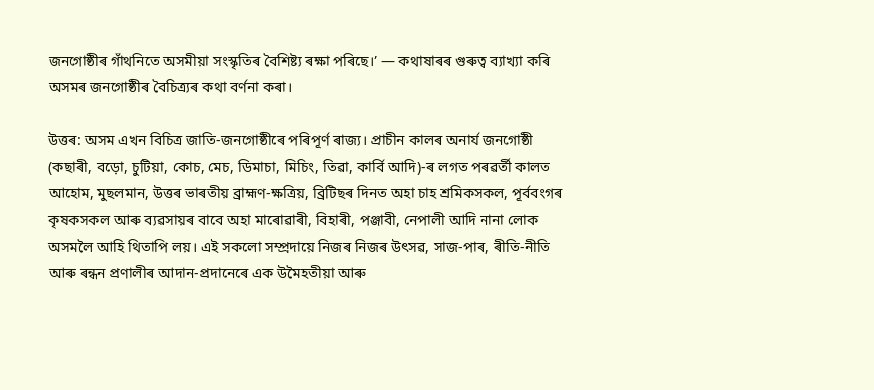জনগোষ্ঠীৰ গাঁথনিতে অসমীয়া সংস্কৃতিৰ বৈশিষ্ট্য ৰক্ষা পৰিছে।’ — কথাষাৰৰ গুৰুত্ব ব্যাখ্যা কৰি অসমৰ জনগোষ্ঠীৰ বৈচিত্ৰ্যৰ কথা বৰ্ণনা কৰা।

উত্তৰ: অসম এখন বিচিত্ৰ জাতি-জনগোষ্ঠীৰে পৰিপূৰ্ণ ৰাজ্য। প্ৰাচীন কালৰ অনাৰ্য জনগোষ্ঠী (কছাৰী, বড়ো, চুটিয়া, কোচ, মেচ, ডিমাচা, মিচিং, তিৱা, কাৰ্বি আদি)-ৰ লগত পৰৱৰ্তী কালত আহোম, মুছলমান, উত্তৰ ভাৰতীয় ব্ৰাহ্মণ-ক্ষত্ৰিয়, ব্ৰিটিছৰ দিনত অহা চাহ শ্ৰমিকসকল, পূৰ্ববংগৰ কৃষকসকল আৰু ব্যৱসায়ৰ বাবে অহা মাৰোৱাৰী, বিহাৰী, পঞ্জাবী, নেপালী আদি নানা লোক অসমলৈ আহি থিতাপি লয়। এই সকলো সম্প্ৰদায়ে নিজৰ নিজৰ উৎসৱ, সাজ-পাৰ, ৰীতি-নীতি আৰু ৰন্ধন প্ৰণালীৰ আদান-প্ৰদানেৰে এক উমৈহতীয়া আৰু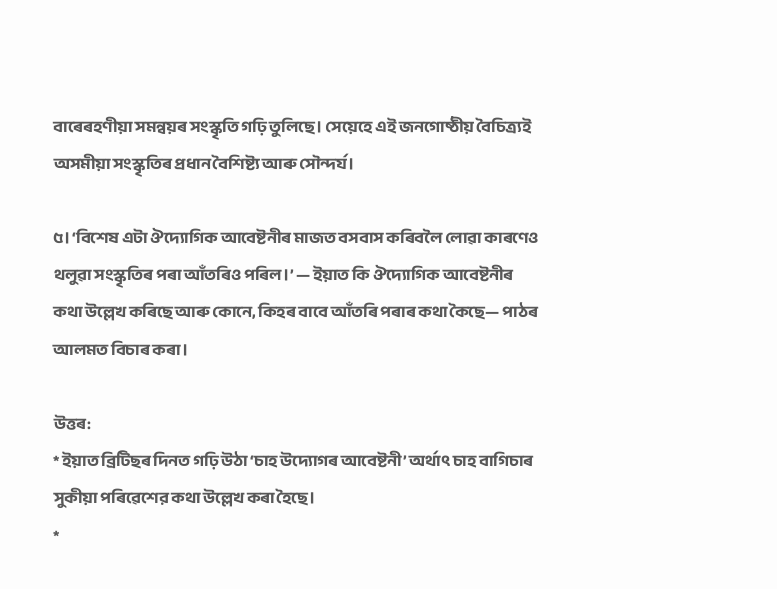বাৰেৰহণীয়া সমন্বয়ৰ সংস্কৃতি গঢ়ি তুলিছে। সেয়েহে এই জনগোষ্ঠীয় বৈচিত্ৰ্যই অসমীয়া সংস্কৃতিৰ প্ৰধান বৈশিষ্ট্য আৰু সৌন্দৰ্য।

৫। ‘বিশেষ এটা ঔদ্যোগিক আবেষ্টনীৰ মাজত বসবাস কৰিবলৈ লোৱা কাৰণেও থলুৱা সংস্কৃতিৰ পৰা আঁতৰিও পৰিল।’ — ইয়াত কি ঔদ্যোগিক আবেষ্টনীৰ কথা উল্লেখ কৰিছে আৰু কোনে, কিহৰ বাবে আঁতৰি পৰাৰ কথা কৈছে— পাঠৰ আলমত বিচাৰ কৰা।

উত্তৰ:
* ইয়াত ব্ৰিটিছৰ দিনত গঢ়ি উঠা ‘চাহ উদ্যোগৰ আবেষ্টনী’ অৰ্থাৎ চাহ বাগিচাৰ সুকীয়া পৰিৱেশের কথা উল্লেখ কৰা হৈছে।
*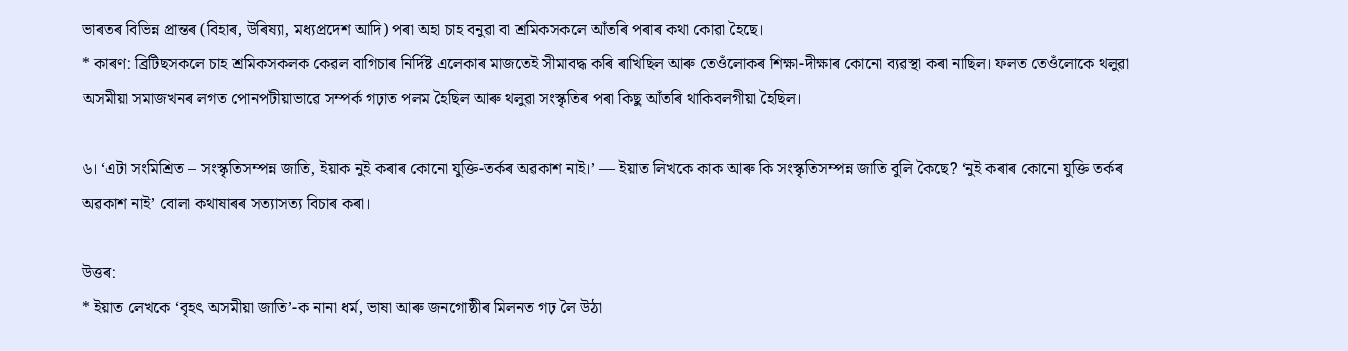ভাৰতৰ বিভিন্ন প্ৰান্তৰ (বিহাৰ, উৰিষ্যা, মধ্যপ্ৰদেশ আদি) পৰা অহা চাহ বনুৱা বা শ্ৰমিকসকলে আঁতৰি পৰাৰ কথা কোৱা হৈছে।
* কাৰণ: ব্ৰিটিছসকলে চাহ শ্ৰমিকসকলক কেৱল বাগিচাৰ নিৰ্দিষ্ট এলেকাৰ মাজতেই সীমাবদ্ধ কৰি ৰাখিছিল আৰু তেওঁলোকৰ শিক্ষা-দীক্ষাৰ কোনো ব্যৱস্থা কৰা নাছিল। ফলত তেওঁলোকে থলুৱা অসমীয়া সমাজখনৰ লগত পোনপটীয়াভাৱে সম্পৰ্ক গঢ়াত পলম হৈছিল আৰু থলুৱা সংস্কৃতিৰ পৰা কিছু আঁতৰি থাকিবলগীয়া হৈছিল।

৬। ‘এটা সংমিশ্ৰিত – সংস্কৃতিসম্পন্ন জাতি, ইয়াক নুই কৰাৰ কোনো যুক্তি-তৰ্কৰ অৱকাশ নাই।’ — ইয়াত লিখকে কাক আৰু কি সংস্কৃতিসম্পন্ন জাতি বুলি কৈছে? ‘নুই কৰাৰ কোনো যুক্তি তৰ্কৰ অৱকাশ নাই’ বোলা কথাষাৰৰ সত্যাসত্য বিচাৰ কৰা।

উত্তৰ:
* ইয়াত লেখকে ‘বৃহৎ অসমীয়া জাতি’-ক নানা ধৰ্ম, ভাষা আৰু জনগোষ্ঠীৰ মিলনত গঢ় লৈ উঠা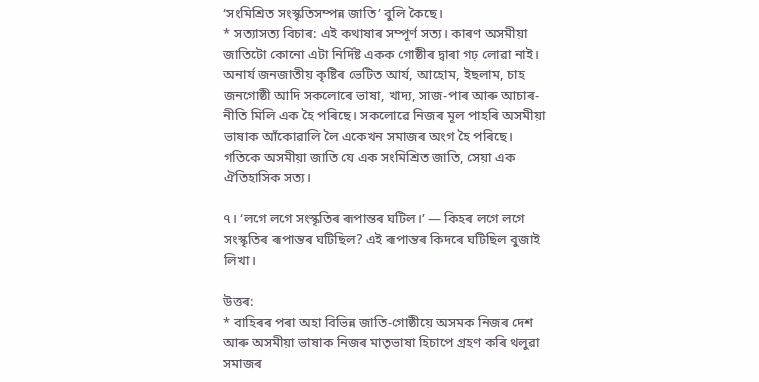‘সংমিশ্ৰিত সংস্কৃতিসম্পন্ন জাতি’ বুলি কৈছে।
* সত্যাসত্য বিচাৰ: এই কথাষাৰ সম্পূৰ্ণ সত্য। কাৰণ অসমীয়া জাতিটো কোনো এটা নিৰ্দিষ্ট একক গোষ্ঠীৰ দ্বাৰা গঢ় লোৱা নাই। অনাৰ্য জনজাতীয় কৃষ্টিৰ ভেটিত আৰ্য, আহোম, ইছলাম, চাহ জনগোষ্ঠী আদি সকলোৰে ভাষা, খাদ্য, সাজ-পাৰ আৰু আচাৰ-নীতি মিলি এক হৈ পৰিছে। সকলোৱে নিজৰ মূল পাহৰি অসমীয়া ভাষাক আঁকোৱালি লৈ একেখন সমাজৰ অংগ হৈ পৰিছে। গতিকে অসমীয়া জাতি যে এক সংমিশ্ৰিত জাতি, সেয়া এক ঐতিহাসিক সত্য।

৭। ‘লগে লগে সংস্কৃতিৰ ৰূপান্তৰ ঘটিল।’ — কিহৰ লগে লগে সংস্কৃতিৰ ৰূপান্তৰ ঘটিছিল? এই ৰূপান্তৰ কিদৰে ঘটিছিল বুজাই লিখা।

উত্তৰ:
* বাহিৰৰ পৰা অহা বিভিন্ন জাতি-গোষ্ঠীয়ে অসমক নিজৰ দেশ আৰু অসমীয়া ভাষাক নিজৰ মাতৃভাষা হিচাপে গ্ৰহণ কৰি থলুৱা সমাজৰ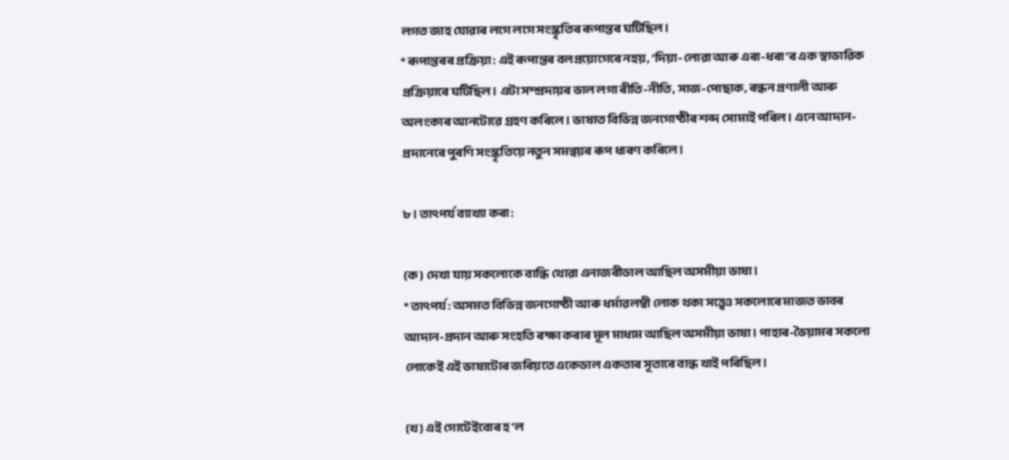লগত জাহ যোৱাৰ লগে লগে সংস্কৃতিৰ ৰূপান্তৰ ঘটিছিল।
* ৰূপান্তৰৰ প্ৰক্ৰিয়া: এই ৰূপান্তৰ বলপ্ৰয়োগেৰে নহয়, ‘দিয়া-লোৱা আৰু এৰা-ধৰা’ৰ এক স্বাভাৱিক প্ৰক্ৰিয়াৰে ঘটিছিল। এটা সম্প্ৰদায়ৰ ভাল লগা ৰীতি-নীতি, সাজ-পোছাক, ৰন্ধন প্ৰণালী আৰু অলংকাৰ আনটোৱে গ্ৰহণ কৰিলে। ভাষাত বিভিন্ন জনগোষ্ঠীৰ শব্দ সোমাই পৰিল। এনে আদান-প্ৰদানেৰে পুৰণি সংস্কৃতিয়ে নতুন সমন্বয়ৰ ৰূপ ধাৰণ কৰিলে।

৮। তাৎপৰ্য ব্যাখ্যা কৰা:

(ক) দেখা যায় সকলোকে বান্ধি থোৱা এনাজৰীডাল আছিল অসমীয়া ভাষা।
* তাৎপৰ্য: অসমত বিভিন্ন জনগোষ্ঠী আৰু ধৰ্মাৱলম্বী লোক থকা সত্ত্বেও সকলোৰে মাজত ভাবৰ আদান-প্ৰদান আৰু সংহতি ৰক্ষা কৰাৰ মূল মাধ্যম আছিল অসমীয়া ভাষা। পাহাৰ-ভৈয়ামৰ সকলো লোকেই এই ভাষাটোৰ জৰিয়তে একেডাল একতাৰ সূতাৰে বান্ধ খাই পৰিছিল।

(খ) এই গোটেইবোৰ হ’ল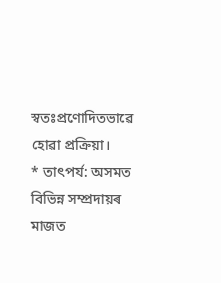স্বতঃপ্ৰণোদিতভাৱে হোৱা প্ৰক্ৰিয়া।
* তাৎপৰ্য: অসমত বিভিন্ন সম্প্ৰদায়ৰ মাজত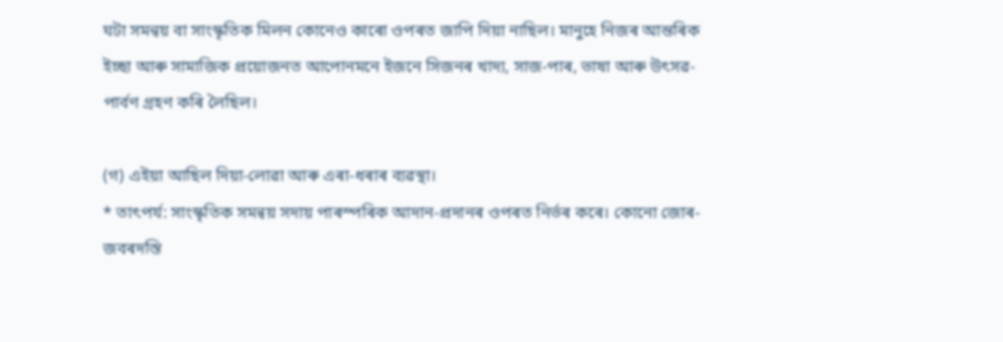ঘটা সমন্বয় বা সাংস্কৃতিক মিলন কোনেও কাৰো ওপৰত জাপি দিয়া নাছিল। মানুহে নিজৰ আন্তৰিক ইচ্ছা আৰু সামাজিক প্ৰয়োজনত আপোনমনে ইজনে সিজনৰ খাদ্য, সাজ-পাৰ, ভাষা আৰু উৎসৱ-পাৰ্বণ গ্ৰহণ কৰি লৈছিল।

(গ) এইয়া আছিল দিয়া-লোৱা আৰু এৰা-ধৰাৰ ব্যৱস্থা।
* তাৎপৰ্য: সাংস্কৃতিক সমন্বয় সদায় পাৰস্পৰিক আদান-প্ৰদানৰ ওপৰত নিৰ্ভৰ কৰে। কোনো জোৰ-জবৰদস্তি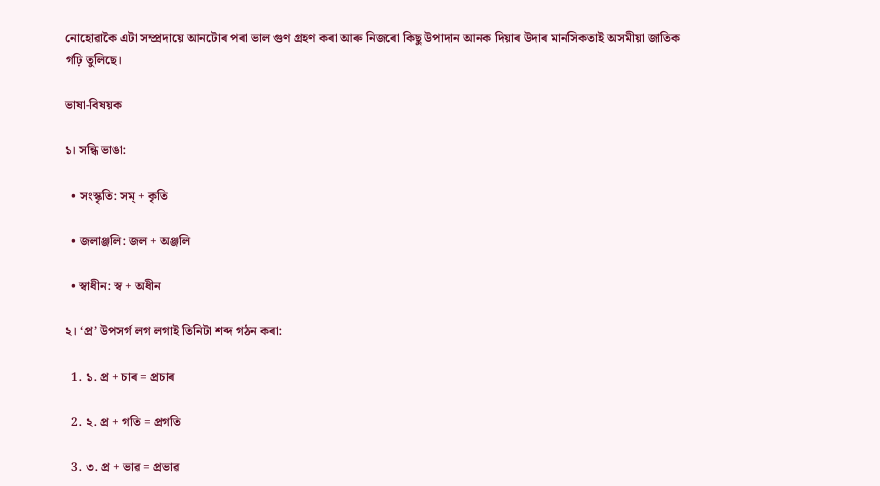নোহোৱাকৈ এটা সম্প্ৰদায়ে আনটোৰ পৰা ভাল গুণ গ্ৰহণ কৰা আৰু নিজৰো কিছু উপাদান আনক দিয়াৰ উদাৰ মানসিকতাই অসমীয়া জাতিক গঢ়ি তুলিছে।

ভাষা-বিষয়ক

১। সন্ধি ভাঙা:

  • সংস্কৃতি: সম্ + কৃতি

  • জলাঞ্জলি: জল + অঞ্জলি

  • স্বাধীন: স্ব + অধীন

২। ‘প্ৰ’ উপসৰ্গ লগ লগাই তিনিটা শব্দ গঠন কৰা:

  1. ১. প্ৰ + চাৰ = প্ৰচাৰ

  2. ২. প্ৰ + গতি = প্ৰগতি

  3. ৩. প্ৰ + ভাৱ = প্ৰভাৱ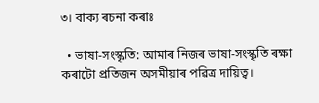৩। বাক্য ৰচনা কৰাঃ

  • ভাষা-সংস্কৃতি: আমাৰ নিজৰ ভাষা-সংস্কৃতি ৰক্ষা কৰাটো প্ৰতিজন অসমীয়াৰ পৱিত্ৰ দায়িত্ব।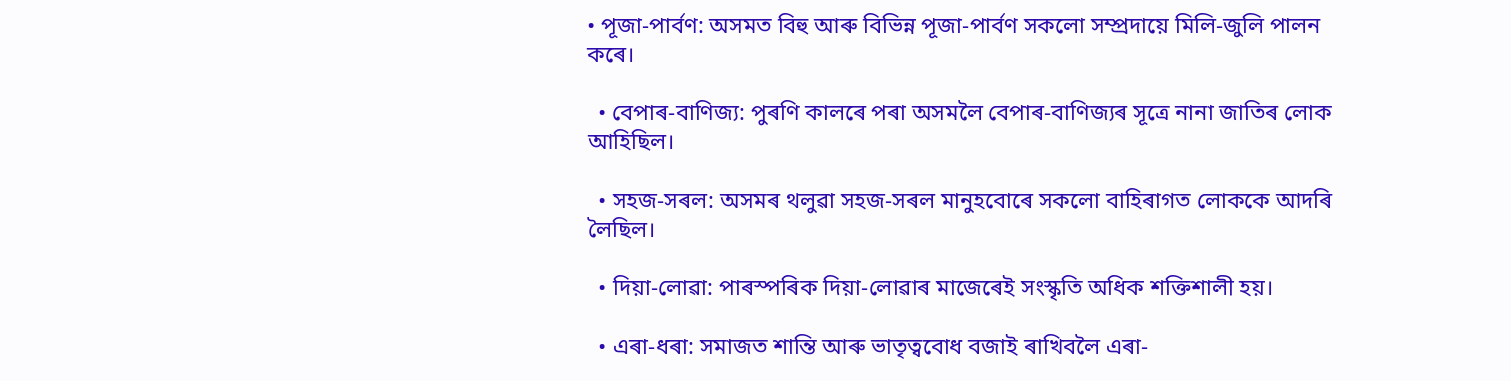• পূজা-পাৰ্বণ: অসমত বিহু আৰু বিভিন্ন পূজা-পাৰ্বণ সকলো সম্প্ৰদায়ে মিলি-জুলি পালন কৰে।

  • বেপাৰ-বাণিজ্য: পুৰণি কালৰে পৰা অসমলৈ বেপাৰ-বাণিজ্যৰ সূত্ৰে নানা জাতিৰ লোক আহিছিল।

  • সহজ-সৰল: অসমৰ থলুৱা সহজ-সৰল মানুহবোৰে সকলো বাহিৰাগত লোককে আদৰি লৈছিল।

  • দিয়া-লোৱা: পাৰস্পৰিক দিয়া-লোৱাৰ মাজেৰেই সংস্কৃতি অধিক শক্তিশালী হয়।

  • এৰা-ধৰা: সমাজত শান্তি আৰু ভাতৃত্ববোধ বজাই ৰাখিবলৈ এৰা-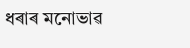ধৰাৰ মনোভাৱ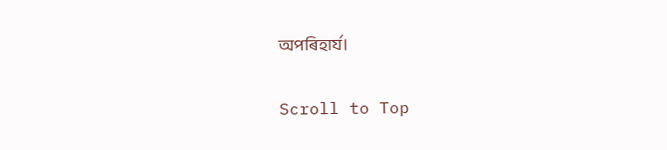অপৰিহাৰ্য।

Scroll to Top